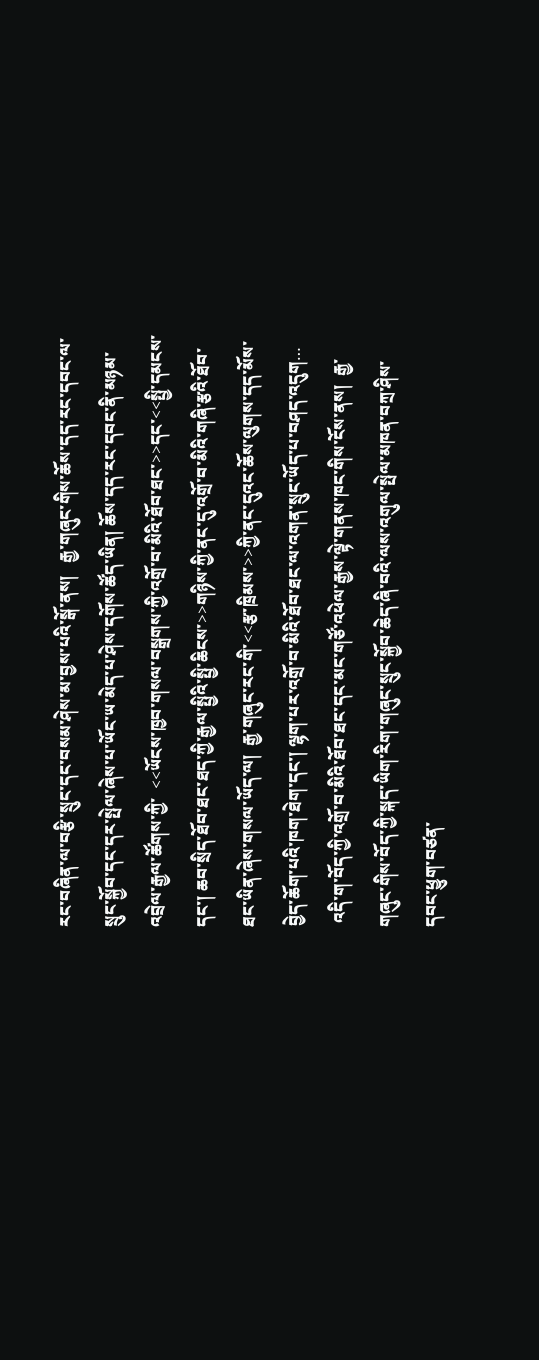རང་བཞིན་ལ་བརྩི་སྲུང་དང་བསམ་ཤེས་མ་བྱས་པའི་སྒོ་ནས།   རྒྱ་གཞུང་གིས་ཆོས་དད་རང་དབང་ལ་སྲུང་སྐྱོབ་དང་དར་སྤེལ་ཞེས་པ་ཡོང་ཡ་མེད་པ་ཤེས་དགོས་ཚོད་ཡིན། ཆོས་དད་རང་དབང་ནི་མཉམ་འབྲེལ་རྒྱལ་ཚོགས་ཀྱི་  <<ཡོངས་ཁྱབ་གསལ་བསྒྲགས་ཀྱི་འགྲོ་བ་མིའི་ཐོབ་ཐང་>>དང་<<སྤྱི་དམངས་དང་། ཆབ་སྲིད་ཐོབ་ཐང་ཐད་ཀྱི་རྒྱལ་སྤྱིའི་སྤྱི་ཆིངས་>>གཉིས་ཀྱི་ནང་དུ་འགྲོ་བ་མིའི་གཞི་རྩའི་ཐོབ་ཐང་ཡིན་ཞེས་གསལ་ཡོད་ལ།  རྒྱ་གཞུང་རང་གི་<<རྩ་ཁྲིམས་>>ཀྱི་ནང་དུའང་ཆོས་ལུགས་དད་མོས་བྱེད་ཆོག་པའི་ཁག་ཐེག་དང་། ལྷག་པར་འགྲོ་བ་མིའི་ཐོབ་ཐང་ལ་འགན་སྲུང་ཡོད་པ་བཤད་འདུག…
 འདི་ག་བོད་ཀྱི་འགྲོ་བ་མིའི་ཐོབ་ཐང་དང་མང་གཙོ་འཕེལ་རྒྱས་ལྟེ་གནས་ཁང་གིས་ངོས་ནས།  རྒྱ་གཞུང་གིས་བོད་ཀྱི་སྐད་ཡིག་རིག་གཞུང་སྲུང་སྐྱོབ་ཆེད་ཞི་བའི་ལས་འགུལ་སྤེལ་མཁན་བཀྲ་ཤིས་དབང་ཕྱུག་བཙན་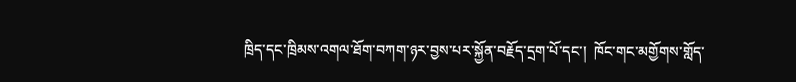ཁྲིད་དང་ཁྲིམས་འགལ་ཐོག་བཀག་ཉར་བྱས་པར་སྐྱོན་བརྗོད་དྲག་པོ་དང་།  ཁོང་གང་མགྱོགས་གློད་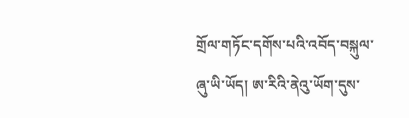གྲོལ་གཏོང་དགོས་པའི་འབོད་བསྐུལ་ཞུ་ཡི་ཡོད། ཨ་རིའི་ནེའུ་ཡོག་དུས་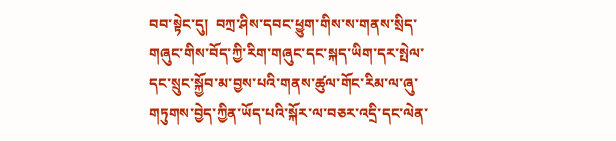བབ་སྟེང་དུ།  བཀྲ་ཤིས་དབང་ཕྱུག་གིས་ས་གནས་སྲིད་གཞུང་གིས་བོད་ཀྱི་རིག་གཞུང་དང་སྐད་ཡིག་དར་སྤེལ་དང་སྲུང་སྐྱོབ་མ་བྱས་པའི་གནས་ཚུལ་གོང་རིམ་ལ་ཞུ་གཏུགས་བྱེད་ཀྱིན་ཡོད་པའི་སྐོར་ལ་བཅར་འདྲི་དང་ལེན་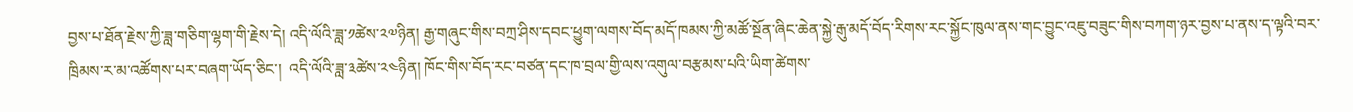བྱས་པ་ཐོན་རྗེས་ཀྱི་ཟླ་གཅིག་ལྷག་གི་རྗེས་དེ། འདི་ལོའི་ཟླ་༡ཚེས་༢༧ཉིན། རྒྱ་གཞུང་གིས་བཀྲ་ཤིས་དབང་ཕྱུག་ལགས་བོད་མདོ་ཁམས་ཀྱི་མཚོ་སྔོན་ཞིང་ཆེན་སྐྱེ་རྒུ་མདོ་བོད་རིགས་རང་སྐྱོང་ཁུལ་ནས་གང་བྱུང་འཇུ་བཟུང་གིས་བཀག་ཉར་བྱས་པ་ནས་ད་ལྟའི་བར་ཁྲིམས་ར་མ་འཚོགས་པར་བཞག་ཡོད་ཅིང་།  འདི་ལོའི་ཟླ་༣ཚེས་༢༤ཉིན། ཁོང་གིས་བོད་རང་བཙན་དང་ཁ་བྲལ་གྱི་ལས་འགུལ་བརྩམས་པའི་ཡིག་ཚེགས་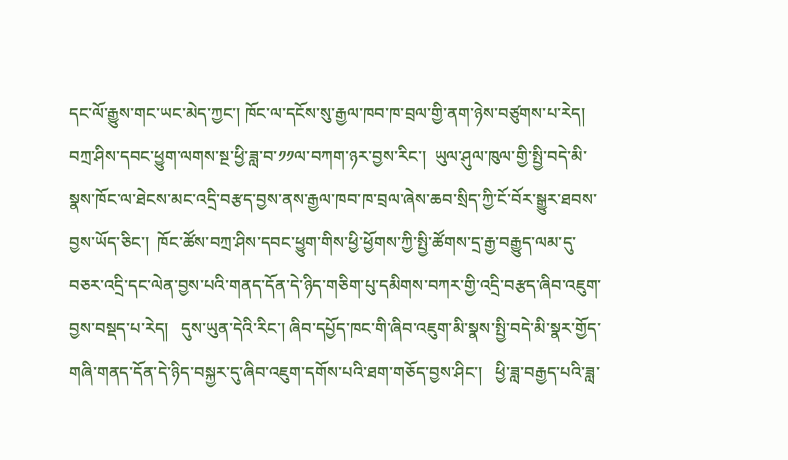དང་ལོ་རྒྱུས་གང་ཡང་མེད་ཀྱང་། ཁོང་ལ་དངོས་སུ་རྒྱལ་ཁབ་ཁ་བྲལ་གྱི་ནག་ཉེས་བཙུགས་པ་རེད། བཀྲ་ཤིས་དབང་ཕྱུག་ལགས་སྔ་ཕྱི་ཟླ་བ་༡༡ལ་བཀག་ཉར་བྱས་རིང་།  ཡུལ་ཤུལ་ཁུལ་གྱི་སྤྱི་བདེ་མི་སྣས་ཁོང་ལ་ཐེངས་མང་འདྲི་བརྩད་བྱས་ནས་རྒྱལ་ཁབ་ཁ་བྲལ་ཞེས་ཆབ་སྲིད་ཀྱི་ངོ་བོར་སྒྱུར་ཐབས་བྱས་ཡོད་ཅིང་།  ཁོང་ཚོས་བཀྲ་ཤིས་དབང་ཕྱུག་གིས་ཕྱི་ཕྱོགས་ཀྱི་སྤྱི་ཚོགས་དྲ་རྒྱ་བརྒྱུད་ལམ་དུ་བཅར་འདྲི་དང་ལེན་བྱས་པའི་གནད་དོན་དེ་ཉིད་གཅིག་པུ་དམིགས་བཀར་གྱི་འདྲི་བརྩད་ཞིབ་འཇུག་བྱས་བསྡད་པ་རེད།   དུས་ཡུན་དེའི་རིང་། ཞིབ་དཔྱོད་ཁང་གི་ཞིབ་འཇུག་མི་སྣས་སྤྱི་བདེ་མི་སྣར་གྱོད་གཞི་གནད་དོན་དེ་ཉིད་བསྐྱར་དུ་ཞིབ་འཇུག་དགོས་པའི་ཐག་གཅོད་བྱས་ཤིང་།   ཕྱི་ཟླ་བརྒྱད་པའི་ཟླ་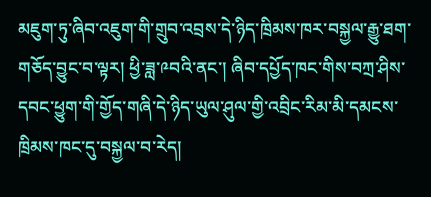མཇུག་ཏུ་ཞིབ་འཇུག་གི་གྲུབ་འབྲས་དེ་ཉིད་ཁྲིམས་ཁར་བསྐྱལ་རྒྱུ་ཐག་གཅོད་བྱུང་བ་ལྟར། ཕྱི་ཟླ་༩བའི་ནང་། ཞིབ་དཔྱོད་ཁང་གིས་བཀྲ་ཤིས་དབང་ཕྱུག་གི་གྱོད་གཞི་དེ་ཉིད་ཡུལ་ཤུལ་གྱི་འབྲིང་རིམ་མི་དམངས་ཁྲིམས་ཁང་དུ་བསྐྱལ་བ་རེད།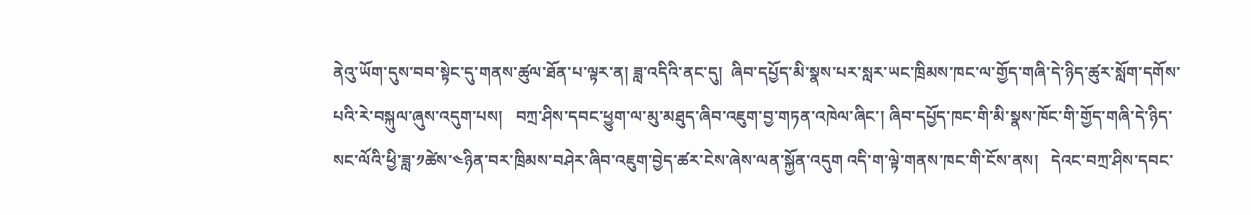ནེའུ་ཡོག་དུས་བབ་སྟེང་དུ་གནས་ཚུལ་ཐོན་པ་ལྟར་ན། ཟླ་འདིའི་ནང་དུ།  ཞིབ་དཔྱོད་མི་སྣས་པར་སླར་ཡང་ཁྲིམས་ཁང་ལ་གྱོད་གཞི་དེ་ཉིད་ཚུར་སློག་དགོས་པའི་རེ་བསྐུལ་ཞུས་འདུག་པས།   བཀྲ་ཤིས་དབང་ཕྱུག་ལ་མུ་མཐུད་ཞིབ་འཇུག་བྱ་གཏན་འཁེལ་ཞིང་། ཞིབ་དཔྱོད་ཁང་གི་མི་སྣས་ཁོང་གི་གྱོད་གཞི་དེ་ཉིད་སང་ལོའི་ཕྱི་ཟླ་༡ཚེས་༤ཉིན་བར་ཁྲིམས་བཤེར་ཞིབ་འཇུག་བྱེད་ཚར་ངེས་ཞེས་ལན་སྐྱོན་འདུག འདི་ག་ལྟེ་གནས་ཁང་གི་ངོས་ནས།   དེའང་བཀྲ་ཤིས་དབང་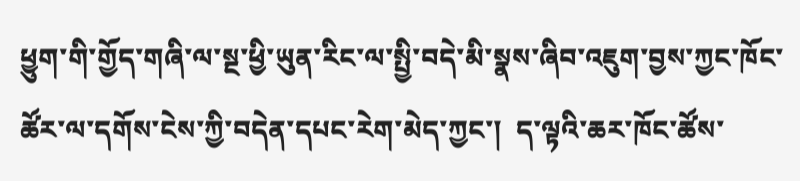ཕྱུག་གི་གྱོད་གཞི་ལ་སྔ་ཕྱི་ཡུན་རིང་ལ་སྤྱི་བདེ་མི་སྣས་ཞིབ་འཇུག་བྱས་ཀྱང་ཁོང་ཚོར་ལ་དགོས་ངེས་ཀྱི་བདེན་དཔང་རེག་མེད་ཀྱང་།  ད་ལྟའི་ཆར་ཁོང་ཚོས་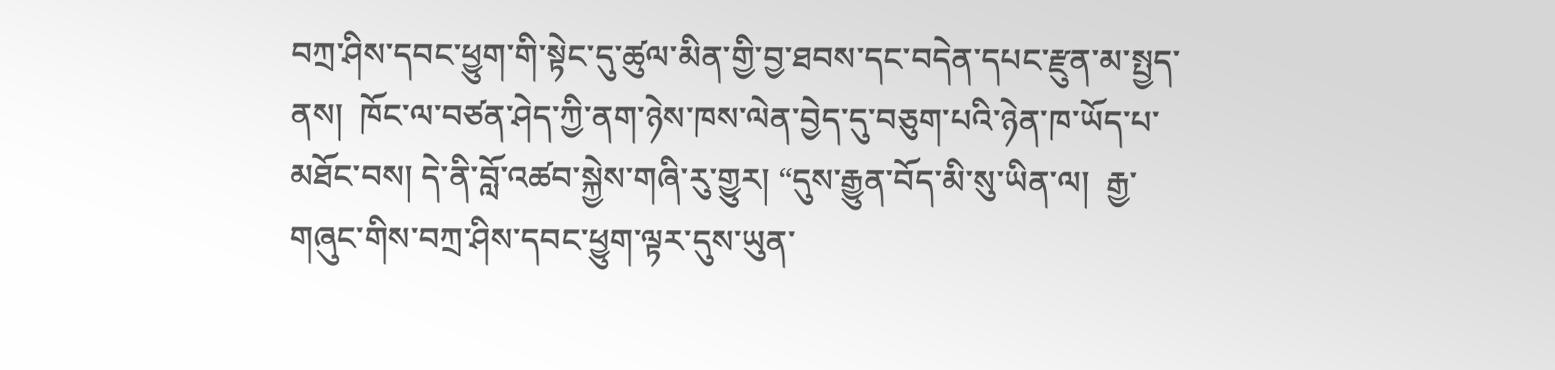བཀྲ་ཤིས་དབང་ཕྱུག་གི་སྟེང་དུ་ཚུལ་མིན་གྱི་བྱ་ཐབས་དང་བདེན་དཔང་རྫུན་མ་སྤྱད་ནས།  ཁོང་ལ་བཙན་ཤེད་ཀྱི་ནག་ཉེས་ཁས་ལེན་བྱེད་དུ་བཅུག་པའི་ཉེན་ཁ་ཡོད་པ་མཐོང་བས། དེ་ནི་བློ་འཚབ་སྐྱེས་གཞི་རུ་གྱུར། “དུས་རྒྱུན་བོད་མི་སུ་ཡིན་ལ།  རྒྱ་གཞུང་གིས་བཀྲ་ཤིས་དབང་ཕྱུག་ལྟར་དུས་ཡུན་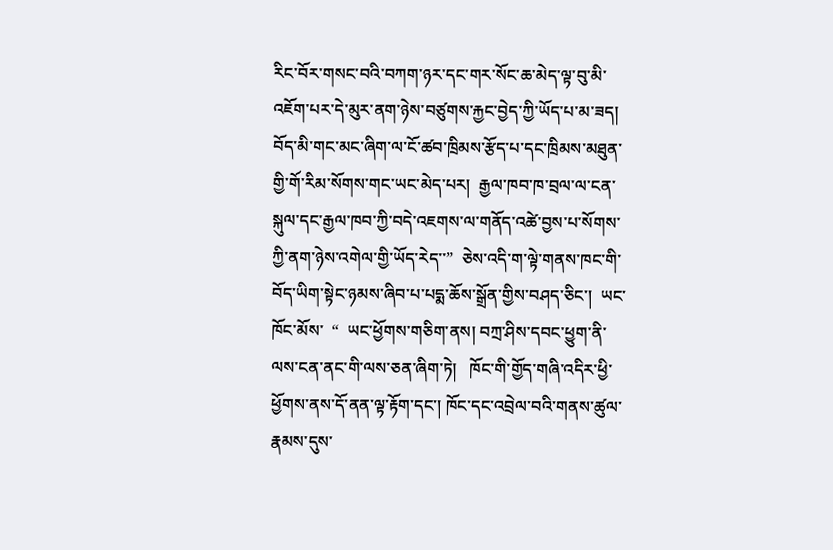རིང་བོར་གསང་བའི་བཀག་ཉར་དང་གར་སོང་ཆ་མེད་ལྟ་བུ་མི་འཇོག་པར་དེ་མུར་ནག་ཉེས་བཙུགས་རྐྱང་བྱེད་ཀྱི་ཡོད་པ་མ་ཟད།  བོད་མི་གང་མང་ཞིག་ལ་ངོ་ཚབ་ཁྲིམས་རྩོད་པ་དང་ཁྲིམས་མཐུན་གྱི་གོ་རིམ་སོགས་གང་ཡང་མེད་པར།  རྒྱལ་ཁབ་ཁ་བྲལ་ལ་ངན་སྐུལ་དང་རྒྱལ་ཁབ་ཀྱི་བདེ་འཇགས་ལ་གནོད་འཚེ་བྱས་པ་སོགས་ཀྱི་ནག་ཉེས་འགེལ་གྱི་ཡོད་རེད་་”  ཅེས་འདི་ག་ལྟེ་གནས་ཁང་གི་བོད་ཡིག་སྟེང་ཉམས་ཞིབ་པ་པདྨ་ཆོས་སྒྲོན་གྱིས་བཤད་ཅིང་།  ཡང་ཁོང་མོས་  “  ཡང་ཕྱོགས་གཅིག་ནས། བཀྲ་ཤིས་དབང་ཕྱུག་ནི་ལས་ངན་ནང་གི་ལས་ཅན་ཞིག་ཏེ།   ཁོང་གི་གྱོད་གཞི་འདིར་ཕྱི་ཕྱོགས་ནས་དོ་ནན་ལྟ་རྟོག་དང་། ཁོང་དང་འབྲེལ་བའི་གནས་ཚུལ་རྣམས་དུས་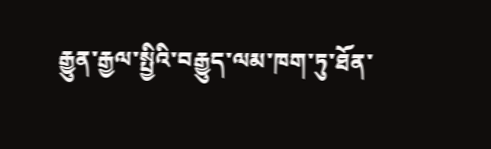རྒྱུན་རྒྱལ་སྤྱིའི་བརྒྱུད་ལམ་ཁག་ཏུ་ཐོན་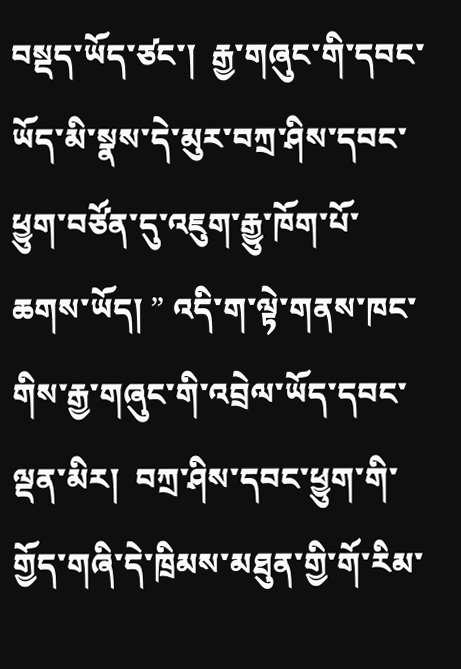བསྡད་ཡོད་ཙང་།  རྒྱ་གཞུང་གི་དབང་ཡོད་མི་སྣས་དེ་མུར་བཀྲ་ཤིས་དབང་ཕྱུག་བཙོན་དུ་འཇུག་རྒྱུ་ཁོག་པོ་ཆགས་ཡོད། ” འདི་ག་ལྟེ་གནས་ཁང་གིས་རྒྱ་གཞུང་གི་འབྲེལ་ཡོད་དབང་ལྡན་མིར།  བཀྲ་ཤིས་དབང་ཕྱུག་གི་གྱོད་གཞི་དེ་ཁྲིམས་མཐུན་གྱི་གོ་རིམ་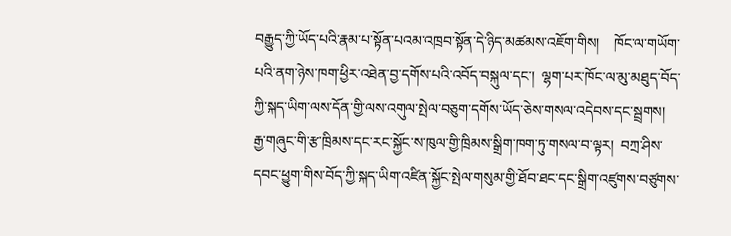བརྒྱུད་ཀྱི་ཡོད་པའི་རྣམ་པ་སྟོན་པའམ་འཁྲབ་སྟོན་དེ་ཉིད་མཚམས་འཇོག་གིས།    ཁོང་ལ་གཡོག་པའི་ནག་ཉེས་ཁག་ཕྱིར་འཐེན་བྱ་དགོས་པའི་འབོད་བསྐུལ་དང་།  ལྷག་པར་ཁོང་ལ་མུ་མཐུད་བོད་ཀྱི་སྐད་ཡིག་ལས་དོན་གྱི་ལས་འགུལ་སྤེལ་བཅུག་དགོས་ཡོད་ཅེས་གསལ་འདེབས་དང་སྦྲགས།  རྒྱ་གཞུང་གི་རྩ་ཁྲིམས་དང་རང་སྐྱོང་ས་ཁུལ་གྱི་ཁྲིམས་སྒྲིག་ཁག་ཏུ་གསལ་བ་ལྟར།  བཀྲ་ཤིས་དབང་ཕྱུག་གིས་བོད་ཀྱི་སྐད་ཡིག་འཛིན་སྐྱོང་སྤེལ་གསུམ་གྱི་ཐོབ་ཐང་དང་སྒྲིག་འཛུགས་བཙུགས་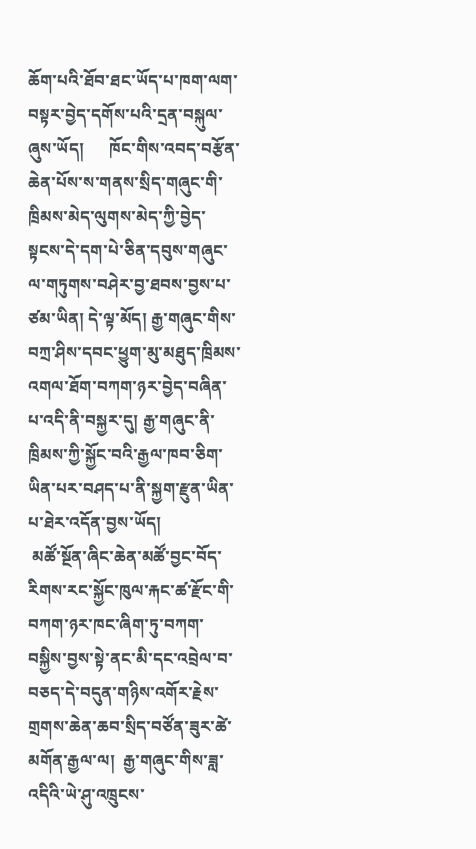ཆོག་པའི་ཐོབ་ཐང་ཡོད་པ་ཁག་ལག་བསྟར་བྱེད་དགོས་པའི་དྲན་བསྐུལ་ཞུས་ཡོད།      ཁོང་གིས་འབད་བརྩོན་ཆེན་པོས་ས་གནས་སྲིད་གཞུང་གི་ཁྲིམས་མེད་ལུགས་མེད་ཀྱི་བྱེད་སྟངས་དེ་དག་པེ་ཅིན་དབུས་གཞུང་ལ་གཏུགས་བཤེར་བྱ་ཐབས་བྱས་པ་ཙམ་ཡིན། དེ་ལྟ་མོད། རྒྱ་གཞུང་གིས་བཀྲ་ཤིས་དབང་ཕྱུག་མུ་མཐུད་ཁྲིམས་འགལ་ཐོག་བཀག་ཉར་བྱེད་བཞིན་པ་འདི་ནི་བསྐྱར་དུ། རྒྱ་གཞུང་ནི་ཁྲིམས་ཀྱི་སྐྱོང་བའི་རྒྱལ་ཁབ་ཅིག་ཡིན་པར་བཤད་པ་ནི་སྐྱག་རྫུན་ཡིན་པ་ཐེར་འདོན་བྱས་ཡོད།
 མཚོ་སྔོན་ཞིང་ཆེན་མཚོ་བྱང་བོད་རིགས་རང་སྐྱོང་ཁུལ་རྐང་ཚ་རྫོང་གི་བཀག་ཉར་ཁང་ཞིག་ཏུ་བཀག་བསྐྱིས་བྱས་སྟེ་ནང་མི་དང་འབྲེལ་བ་བཅད་དེ་བདུན་གཉིས་འགོར་རྗེས་གྲགས་ཆེན་ཆབ་སྲིད་བཙོན་ཟུར་ཚེ་མགོན་རྒྱལ་ལ།  རྒྱ་གཞུང་གིས་ཟླ་འདིའི་ཡེ་ཤུ་འཁྲུངས་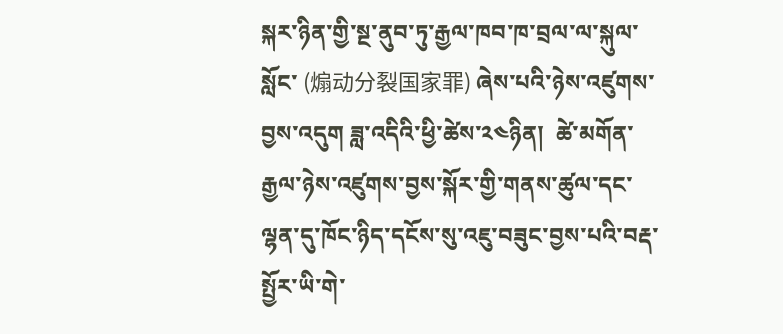སྐར་ཉིན་གྱི་སྔ་ནུབ་ཏུ་རྒྱལ་ཁབ་ཁ་བྲལ་ལ་སྐུལ་སློང་ (煽动分裂国家罪) ཞེས་པའི་ཉེས་འཛུགས་བྱས་འདུག ཟླ་འདིའི་ཕྱི་ཚེས་༢༤ཉིན།  ཚེ་མགོན་རྒྱལ་ཉེས་འཛུགས་བྱས་སྐོར་གྱི་གནས་ཚུལ་དང་ལྷན་དུ་ཁོང་ཉིད་དངོས་སུ་འཇུ་བཟུང་བྱས་པའི་བརྡ་སྤྱོར་ཡི་གེ་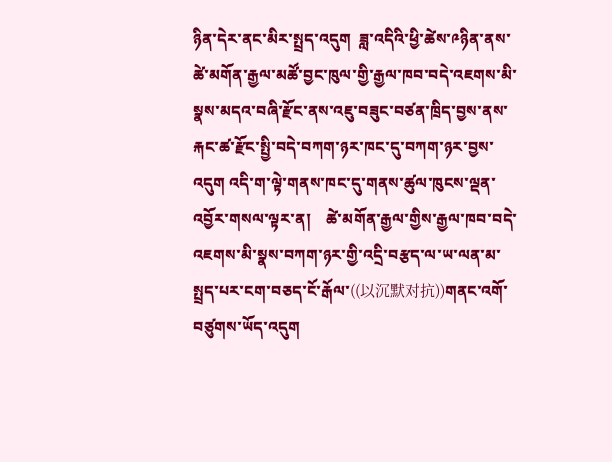ཉིན་དེར་ནང་མིར་སྤྲད་འདུག  ཟླ་འདིའི་ཕྱི་ཚེས་༩ཉིན་ནས་ཚེ་མགོན་རྒྱལ་མཚོ་བྱང་ཁུལ་གྱི་རྒྱལ་ཁབ་བདེ་འཇགས་མི་སྣས་མདའ་བཞི་རྫོང་ནས་འཇུ་བཟུང་བཙན་ཁྲིད་བྱས་ནས་རྐང་ཚ་རྫོང་སྤྱི་བདེ་བཀག་ཉར་ཁང་དུ་བཀག་ཉར་བྱས་འདུག འདི་ག་ལྟེ་གནས་ཁང་དུ་གནས་ཚུལ་ཁུངས་ལྡན་འབྱོར་གསལ་ལྟར་ན།    ཚེ་མགོན་རྒྱལ་གྱིས་རྒྱལ་ཁབ་བདེ་འཇགས་མི་སྣས་བཀག་ཉར་གྱི་འདྲི་བརྩད་ལ་ཡ་ལན་མ་སྤྲད་པར་ངག་བཅད་ངོ་རྒོལ་((以沉默对抗))གནང་འགོ་བཙུགས་ཡོད་འདུག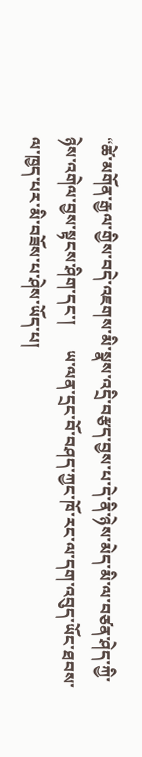“ཚེ་མགོན་རྒྱལ་གྱིས་བདེ་འཇགས་མི་སྣས་འདྲི་བརྩད་བྱས་པ་དེ་ནི་ཉེས་མེད་མི་ལ་བཙན་ཤེད་ཀྱི་ཉེས་འགེལ་བྱས་སྟངས་ཤིག་དང་།      ཡ་ལན་དྲང་བོ་བཤད་ཀྱང་ཁོ་རང་ལ་དག་འབུད་ཡོང་ཐབས་ལ་ཁྱད་པར་མི་བཟོས་པ་ཤེས་ཡོད་པ།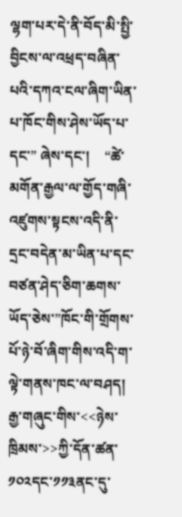ལྷག་པར་དེ་ནི་བོད་མི་སྤྱི་བྱིངས་ལ་འཕྲད་བཞིན་པའི་དཀའ་ངལ་ཞིག་ཡིན་པ་ཁོང་གིས་ཤེས་ཡོད་པ་དང་” ཞེས་དང་།    “ཚེ་མགོན་རྒྱལ་ལ་གྱོད་གཞི་འཛུགས་སྟངས་འདི་ནི་དྲང་བདེན་མ་ཡིན་པ་དང་བཙན་ཤེད་ཅིག་ཆགས་ཡོད་ཅེས་”ཁོང་གི་གྲོགས་པོ་ཉེ་བོ་ཞིག་གིས་འདི་ག་ལྟེ་གནས་ཁང་ལ་བཤད། རྒྱ་གཞུང་གིས་<<ཉེས་ཁྲིམས་>>ཀྱི་དོན་ཚན་༡༠༢དང་༡༡༣ནང་དུ་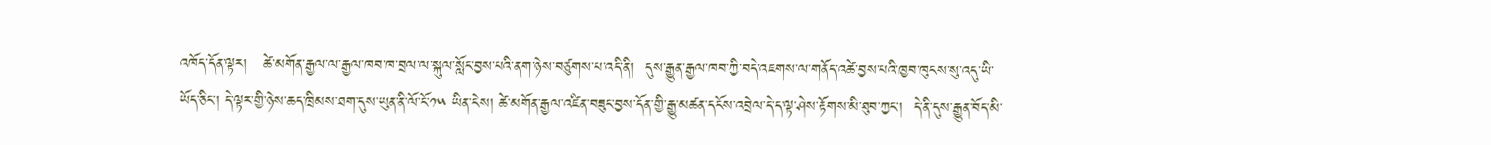འཁོད་དོན་ལྟར།   ཚེ་མགོན་རྒྱལ་ལ་རྒྱལ་ཁབ་ཁ་བྲལ་ལ་སྐུལ་སློང་བྱས་པའི་ནག་ཉེས་བཙུགས་པ་འདི་ནི།  དུས་རྒྱུན་རྒྱལ་ཁབ་ཀྱི་བདེ་འཇགས་ལ་གནོད་འཚེ་བྱས་པའི་ཁྱབ་ཁུངས་སུ་འདུ་ཡི་ཡོད་ཅིང་། དེ་ལྟར་གྱི་ཉེས་ཆད་ཁྲིམས་ཐག་དུས་ཡུན་ནི་ལོ་ངོ་༡༥ ཡིན་ངེས། ཚེ་མགོན་རྒྱལ་འཛིན་བཟུང་བྱས་དོན་གྱི་རྒྱུ་མཚན་དངོས་འབྲེལ་དེ་ད་ལྟ་ཤེས་རྟོགས་མི་ཐུབ་ཀྱང་།  དེ་ནི་དུས་རྒྱུན་བོད་མི་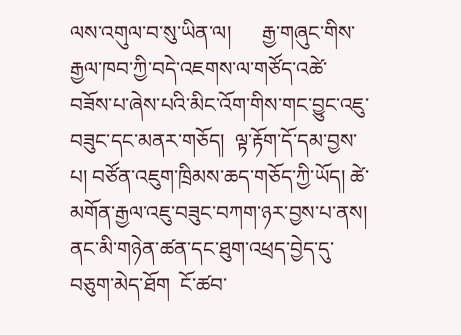ལས་འགུལ་བ་སུ་ཡིན་ལ།      རྒྱ་གཞུང་གིས་རྒྱལ་ཁབ་ཀྱི་བདེ་འཇགས་ལ་གཙོད་འཚེ་བཟོས་པ་ཞེས་པའི་མིང་འོག་གིས་གང་བྱུང་འཇུ་བཟུང་དང་མནར་གཅོད།  ལྟ་རྟོག་དོ་དམ་བྱས་པ། བཙོན་འཇུག་ཁྲིམས་ཆད་གཅོད་ཀྱི་ཡོད། ཚེ་མགོན་རྒྱལ་འཇུ་བཟུང་བཀག་ཉར་བྱས་པ་ནས།   ནང་མི་གཉེན་ཚན་དང་ཐུག་འཕྲད་བྱེད་དུ་བཅུག་མེད་ཐོག  ངོ་ཚབ་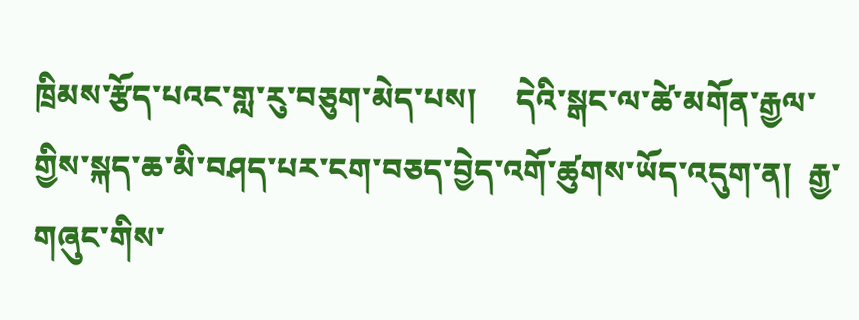ཁྲིམས་རྩོད་པའང་གླ་རུ་བཅུག་མེད་པས།     དེའི་སྒང་ལ་ཚེ་མགོན་རྒྱལ་གྱིས་སྐད་ཆ་མི་བཤད་པར་ངག་བཅད་བྱེད་འགོ་ཚུགས་ཡོད་འདུག་ན།  རྒྱ་གཞུང་གིས་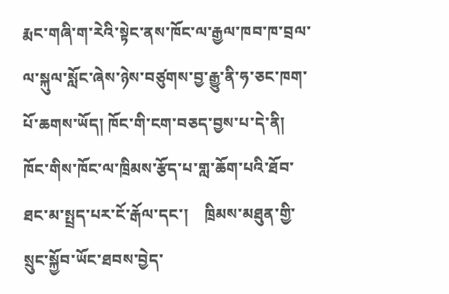རྨང་གཞི་ག་རེའི་སྟེང་ནས་ཁོང་ལ་རྒྱལ་ཁབ་ཁ་བྲལ་ལ་སྐུལ་སློང་ཞེས་ཉེས་བཙུགས་བྱ་རྒྱུ་ནི་ཧ་ཅང་ཁག་པོ་ཆགས་ཡོད། ཁོང་གི་ངག་བཅད་བྱས་པ་དེ་ནི།  ཁོང་གིས་ཁོང་ལ་ཁྲིམས་རྩོད་པ་གླ་ཆོག་པའི་ཐོབ་ཐང་མ་སྤྲད་པར་ངོ་རྒོལ་དང་།    ཁྲིམས་མཐུན་གྱི་སྲུང་སྐྱོབ་ཡོང་ཐབས་བྱེད་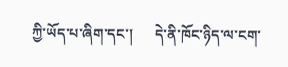ཀྱི་ཡོད་པ་ཞིག་དང་།      དེ་ནི་ཁོང་ཉིད་ལ་ངག་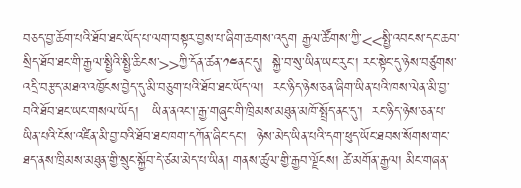བཅད་བྱ་ཆོག་པའི་ཐོབ་ཐང་ཡོད་པ་ལག་བསྟར་བྱས་པ་ཞིག་ཆགས་འདུག རྒྱལ་ཚོགས་ཀྱི་<<སྤྱི་འབངས་དང་ཆབ་སྲིད་ཐོབ་ཐང་གི་རྒྱལ་སྤྱིའི་སྤྱི་ཆིངས་>>ཀྱི་དོན་ཚན་༡༤ནང་དུ།  སྐྱེ་བ་སུ་ཡིན་ཡང་རུང་། རང་སྟེང་དུ་ཉེས་བཙུགས་འདྲི་བརྩད་མཐའ་འཁྱོངས་བྱེད་དུ་མི་བཅུག་པའི་ཐོབ་ཐང་ཡོད་ལ།  རང་ཉིད་ཉེས་ཅན་ཞིག་ཡིན་པའི་ཁས་ལེན་མི་བྱ་བའི་ཐོབ་ཐང་ཡང་གསལ་ཡོད།   ཡིན་ནའང་།་རྒྱ་གཞུང་གི་ཁྲིམས་མཐུན་མཁོ་སྤྲོད་ནང་དུ་།  རང་ཉིད་ཉེས་ཅན་པ་ཡིན་པའི་ངོས་འཛིན་མི་བྱ་བའི་ཐོབ་ཐང་ཁག་དཀོན་ཞིང་དང་།  ཉེས་མེད་ཡིན་པའི་དག་ཕུད་ཡོང་ཐབས་སོགས་གང་ཐད་ནས་ཁྲིམས་མཐུན་གྱི་སྲུང་སྐྱོབ་དེ་ཙམ་མེད་པ་ཡིན། གནས་ཚུལ་གྱི་རྒྱབ་ལྗོངས། ཚེ་མགོན་རྒྱལ། མིང་གཞན་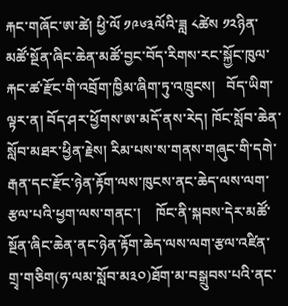རྐང་གཞོང་ཨ་ཚེ། ཕྱི་ལོ ༡༩༦༣ལོའི་ཟླ ༨ཚེས ༡༢ཉིན་མཚོ་སྔོན་ཞིང་ཆེན་མཚོ་བྱང་བོད་རིགས་རང་སྐྱོང་ཁུལ་རྐང་ཚ་རྫོང་གི་འབྲོག་ཁྱིམ་ཞིག་ཏུ་འཁྲུངས།   བོད་ཡིག་ལྟར་ན། བོད་ཤར་ཕྱོགས་ཨ་མདོ་ནས་རེད། ཁོང་སློབ་ཆེན་སློབ་མཐར་ཕྱིན་རྗེས། རིམ་པས་ས་གནས་གཞུང་གི་དགེ་རྒན་དང་རྫོང་ཉེན་རྟོག་ལས་ཁུངས་ནང་ཆེད་ལས་ལག་རྩལ་པའི་ཕྱག་ལས་གནང་།    ཁོང་ནི་སྐབས་དེར་མཚོ་སྔོན་ཞིང་ཆེན་ནང་ཉེན་རྟོག་ཆེད་ལས་ལག་རྩལ་འཛིན་གྲྭ་གཅིག(ཧ་ལམ་སློབ་མ༣༠)ཐོག་མ་བསྒྲུབས་པའི་ནང་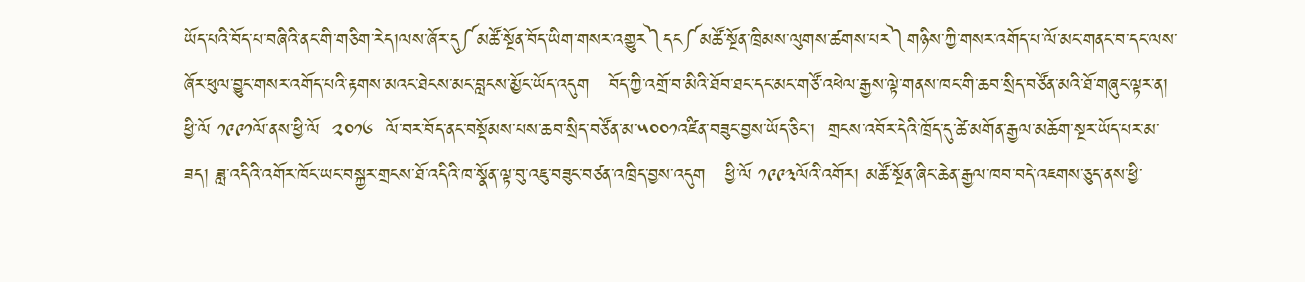ཡོད་པའི་བོད་པ་བཞིའི་ནང་གི་གཅིག་རེད།ལས་ཞོར་དུ༼མཚོ་སྔོན་བོད་ཡིག་གསར་འགྱུར༽དང༼མཚོ་སྔོན་ཁྲིམས་ལུགས་ཚགས་པར༽གཉིས་ཀྱི་གསར་འགོད་པ་ལོ་མང་གནང་བ་དང་ལས་ཞོར་ཕུལ་བྱུང་གསར་འགོད་པའི་རྟགས་མའང་ཐེངས་མང་བླངས་མྱོང་ཡོད་འདུག   བོད་ཀྱི་འགྲོ་བ་མིའི་ཐོབ་ཐང་དང་མང་གཙོ་འཕེལ་རྒྱས་ལྟེ་གནས་ཁང་གི་ཆབ་སྲིད་བཙོན་མའི་ཐོ་གཞུང་ལྟར་ན། ཕྱི་ལོ ༡༩༩༡ལོ་ནས་ཕྱི་ལོ  ༢༠༡༦  ལོ་བར་བོད་ནང་བསྡོམས་པས་ཆབ་སྲིད་བཙོན་མ་༥༠༠༡འཛིན་བཟུང་བྱས་ཡོད་ཅིང་།  གྲངས་འབོར་དེའི་ཁྲོད་དུ་ཚེ་མགོན་རྒྱལ་མཆོག་སྔར་ཡོད་པར་མ་ཟད། ཟླ་འདིའི་འགོར་ཁོང་ཡང་བསྐྱར་གྲངས་ཐོ་འདིའི་ཁ་སྣོན་ལྟ་བུ་འཇུ་བཟུང་བཙན་འཁྲིད་བྱས་འདུག   ཕྱི་ལོ ༡༩༩༣ལོའི་འགོར། མཚོ་སྔོན་ཞིང་ཆེན་རྒྱལ་ཁབ་བདེ་འཇགས་ཅུད་ནས་ཕྱི་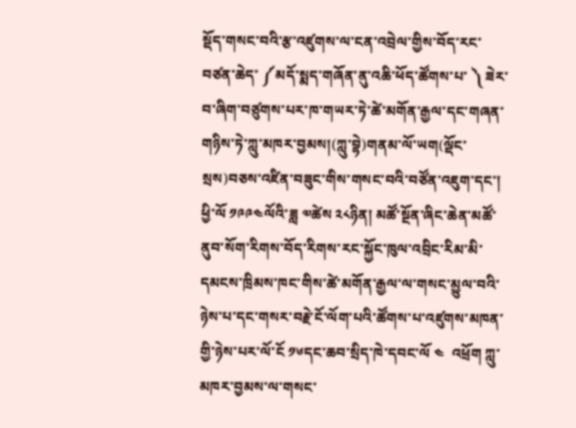སྡོད་གསང་བའི་རྩ་འཛུགས་ལ་ངན་འབྲེལ་གྱིས་བོད་རང་བཙན་ཆེད་ ༼མདོ་སྨད་གཞོན་ནུ་འཆི་ཕོད་ཚོགས་པ་ ༽ ཟེར་བ་ཞིག་བཙུགས་པར་ཁ་གཡར་ཏེ་ཚེ་མགོན་རྒྱལ་དང་གཞན་གཉིས་ཏེ་ཀླུ་མཁར་བྱམས།(ཀླུ་བྷེ)གནམ་ལོ་ཡག(ལྡོང་སྲས)བཅས་འཛིན་བཟུང་གིས་གསང་བའི་བཙོན་འཇུག་དང་། ཕྱི་ལོ ༡༩༩༤ལོའི་ཟླ ༧ཚེས ༢༨ཉིན། མཚོ་སྔོན་ཞིང་ཆེན་མཚོ་ནུབ་སོག་རིགས་བོད་རིགས་རང་སྐྱོང་ཁུལ་འབྲིང་རིམ་མི་དམངས་ཁྲིམས་ཁང་གིས་ཚེ་མགོན་རྒྱལ་ལ་གསང་མྱུལ་བའི་ཉེས་པ་དང་གསར་བརྗེ་ངོ་ལོག་པའི་ཚོགས་པ་འཛུགས་མཁན་གྱི་ཉེས་པར་ལོ་ངོ ༡༦དང་ཆབ་སྲིད་ཁེ་དབང་ལོ ༤  འཕྲོག ཀླུ་མཁར་བྱམས་ལ་གསང་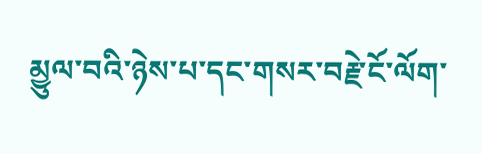མྱུལ་བའི་ཉེས་པ་དང་གསར་བརྗེ་ངོ་ལོག་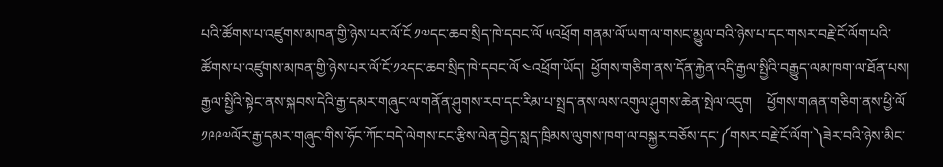པའི་ཚོགས་པ་འཛུགས་མཁན་གྱི་ཉེས་པར་ལོ་ངོ ༡༧དང་ཆབ་སྲིད་ཁེ་དབང་ལོ ༥འཕྲོག གནམ་ལོ་ཡག་ལ་གསང་མྱུལ་བའི་ཉེས་པ་དང་གསར་བརྗེ་ངོ་ལོག་པའི་ཚོགས་པ་འཛུགས་མཁན་གྱི་ཉེས་པར་ལོ་ངོ་༡༢དང་ཆབ་སྲིད་ཁེ་དབང་ལོ ༤འཕྲོག་ཡོད།  ཕྱོགས་གཅིག་ནས་དོན་རྐྱེན་འདི་རྒྱལ་སྤྱིའི་བརྒྱུད་ལམ་ཁག་ལ་ཐོན་པས།  རྒྱལ་སྤྱིའི་སྟེང་ནས་སྐབས་དེའི་རྒྱ་དམར་གཞུང་ལ་གནོན་ཤུགས་རབ་དང་རིམ་པ་སྤྲད་ནས་ལས་འགུལ་ཤུགས་ཆེན་སྤེལ་འདུག    ཕྱོགས་གཞན་གཅིག་ནས་ཕྱི་ལོ ༡༩༩༧ལོར་རྒྱ་དམར་གཞུང་གིས་ཧོང་ཀོང་བདེ་ལེགས་ངང་རྩིས་ལེན་བྱེད་སླད་ཁྲིམས་ལུགས་ཁག་ལ་བསྐྱར་བཅོས་དང་༼གསར་བརྗེ་ངོ་ལོག་༽ཟེར་བའི་ཉེས་མིང་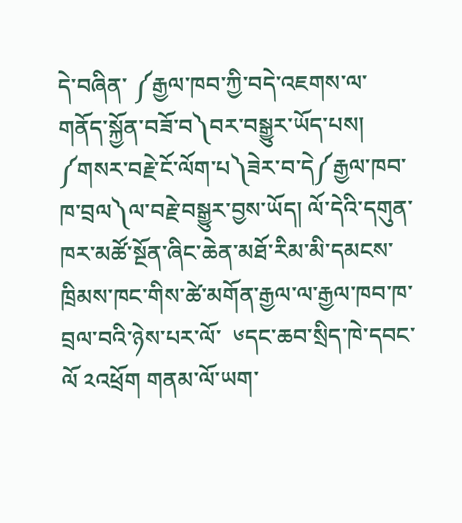དེ་བཞིན་ ༼རྒྱལ་ཁབ་ཀྱི་བདེ་འཇགས་ལ་གནོད་སྐྱོན་བཟོ་བ༽བར་བསྒྱུར་ཡོད་པས། ༼གསར་བརྗེ་ངོ་ལོག་པ༽ཟེར་བ་དེ༼རྒྱལ་ཁབ་ཁ་བྲལ༽ལ་བརྗེ་བསྒྱུར་བྱས་ཡོད། ལོ་དེའི་དགུན་ཁར་མཚོ་སྔོན་ཞིང་ཆེན་མཐོ་རིམ་མི་དམངས་ཁྲིམས་ཁང་གིས་ཚེ་མགོན་རྒྱལ་ལ་རྒྱལ་ཁབ་ཁ་བྲལ་བའི་ཉེས་པར་ལོ་  ༦དང་ཆབ་སྲིད་ཁེ་དབང་ལོ ༢འཕྲོག གནམ་ལོ་ཡག་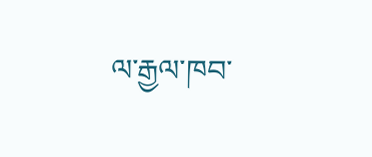ལ་རྒྱལ་ཁབ་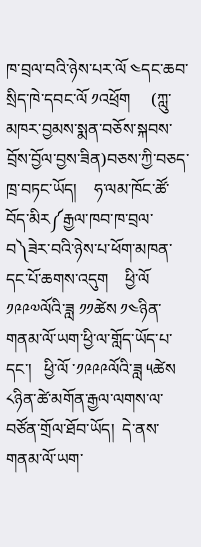ཁ་བྲལ་བའི་ཉེས་པར་ལོ ༤དང་ཆབ་སྲིད་ཁེ་དབང་ལོ ༡འཕྲོག     (ཀླུ་མཁར་བྱམས་སྨན་བཅོས་སྐབས་བྲོས་བྱོལ་བྱས་ཟིན)བཅས་ཀྱི་བཅད་ཁྲ་བཏང་ཡོད།    ཧ་ལམ་ཁོང་ཚོ་བོད་མིར༼རྒྱལ་ཁབ་ཁ་བྲལ་བ༽ཟེར་བའི་ཉེས་པ་ཕོག་མཁན་དང་པོ་ཆགས་འདུག    ཕྱི་ལོ ༡༩༩༧ལོའི་ཟླ ༡༡ཚེས ༡༤ཉིན་གནམ་ལོ་ཡག་ཕྱི་ལ་གློད་ཡོད་པ་དང་།   ཕྱི་ལོ ་༡༩༩༩ལོའི་ཟླ ༥ཚེས ༨ཉིན་ཚེ་མགོན་རྒྱལ་ལགས་ལ་བཙོན་གྲོལ་ཐོབ་ཡོད།  དེ་ནས་གནམ་ལོ་ཡག་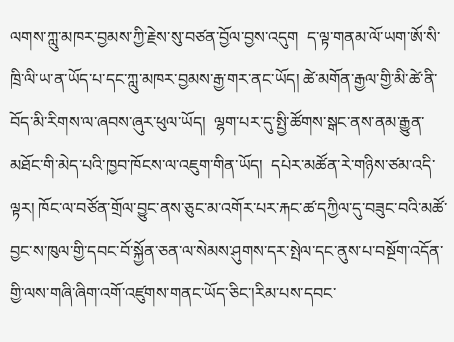ལགས་ཀླུ་མཁར་བྱམས་ཀྱི་རྗེས་སུ་བཙན་བྱོལ་བྱས་འདུག  ད་ལྟ་གནམ་ལོ་ཡག་ཨོ་སི་ཁྲི་ལི་ཡ་ན་ཡོད་པ་དང་ཀླུ་མཁར་བྱམས་རྒྱ་གར་ནང་ཡོད། ཚེ་མགོན་རྒྱལ་གྱི་མི་ཚེ་ནི་བོད་མི་རིགས་ལ་ཞབས་ཞུར་ཕུལ་ཡོད།  ལྷག་པར་དུ་སྤྱི་ཚོགས་སྒང་ནས་ནམ་རྒྱུན་མཐོང་གི་མེད་པའི་ཁྱབ་ཁོངས་ལ་འཇུག་གིན་ཡོད།  དཔེར་མཚོན་རེ་གཉིས་ཙམ་འདི་ལྟར། ཁོང་ལ་བཙོན་གྲོལ་བྱུང་ནས་ཅུང་མ་འགོར་པར་རྐང་ཚ་དཀྱིལ་དུ་བཟུང་བའི་མཚོ་བྱང་ས་ཁུལ་གྱི་དབང་བོ་སྐྱོན་ཅན་ལ་སེམས་ཤུགས་དར་སྤེལ་དང་ནུས་པ་བསྔོག་འདོན་གྱི་ལས་གཞི་ཞིག་འགོ་འཛུགས་གནང་ཡོད་ཅིང་།རིམ་པས་དབང་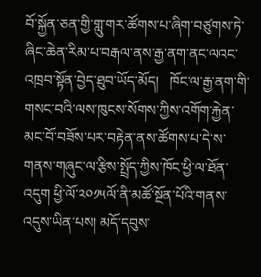བོ་སྐྱོན་ཅན་གྱི་གླུ་གར་ཚོགས་པ་ཞིག་བཙུགས་ཏེ་ཞིང་ཆེན་རིམ་པ་བརྒལ་ནས་རྒྱ་ནག་ནང་ལའང་འཁྲབ་སྟོན་བྱེད་ཐུབ་ཡོད་མོད།   ཁོང་ལ་རྒྱ་ནག་གི་གསང་བའི་ལས་ཁུངས་སོགས་ཀྱིས་འགོག་རྐྱེན་མང་བོ་བཟོས་པར་བརྟེན་ནས་ཚོགས་པ་དེ་ས་གནས་གཞུང་ལ་རྩིས་སྤྲོད་ཀྱིས་ཁོང་ཕྱི་ལ་ཐོན་འདུག ཕྱི་ལོ་༢༠༡༥ལོ་ནི་མཚོ་སྔོན་པོའི་གནས་འདུས་ཡིན་པས། མདོ་དབུས་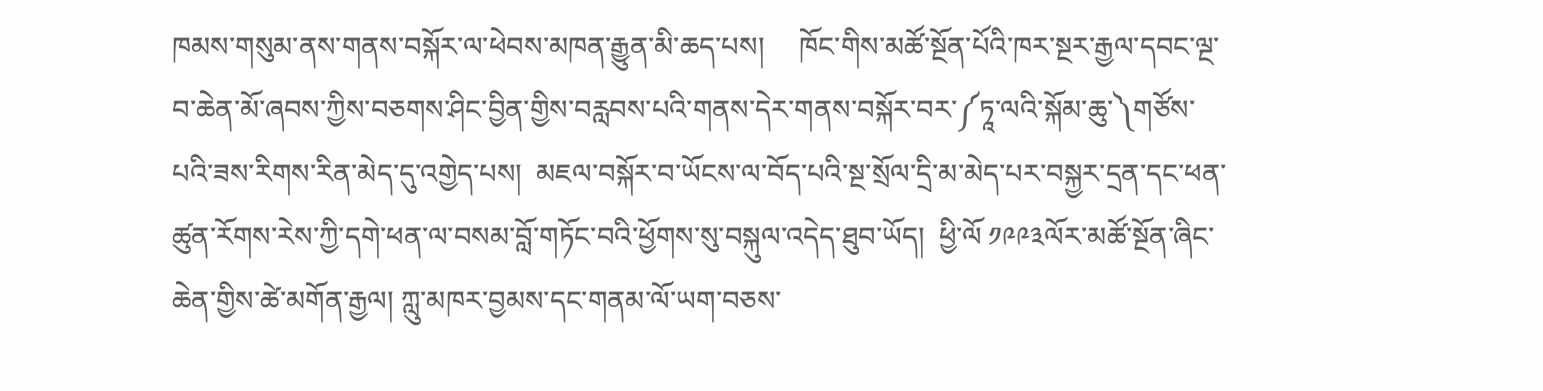ཁམས་གསུམ་ནས་གནས་བསྐོར་ལ་ཕེབས་མཁན་རྒྱུན་མི་ཆད་པས།     ཁོང་གིས་མཚོ་སྔོན་པོའི་ཁར་སྔར་རྒྱལ་དབང་ལྔ་བ་ཆེན་མོ་ཞབས་ཀྱིས་བཅགས་ཤིང་བྱིན་གྱིས་བརླབས་པའི་གནས་དེར་གནས་བསྐོར་བར་༼ཏཱ་ལའི་སྐོམ་ཆུ་༽གཙོས་པའི་ཟས་རིགས་རིན་མེད་དུ་འགྱེད་པས།  མཇལ་བསྐོར་བ་ཡོངས་ལ་བོད་པའི་སྔ་སྲོལ་དྲི་མ་མེད་པར་བསྐྱར་དྲན་དང་ཕན་ཚུན་རོགས་རེས་ཀྱི་དགེ་ཕན་ལ་བསམ་བློ་གཏོང་བའི་ཕྱོགས་སུ་བསྐུལ་འདེད་ཐུབ་ཡོད།  ཕྱི་ལོ ༡༩༩༣ལོར་མཚོ་སྔོན་ཞིང་ཆེན་གྱིས་ཚེ་མགོན་རྒྱལ། ཀླུ་མཁར་བྱམས་དང་གནམ་ལོ་ཡག་བཅས་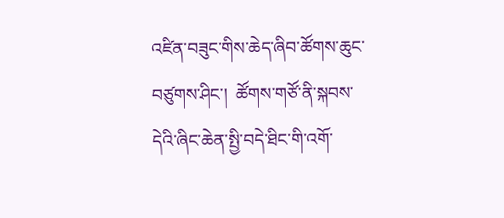འཛིན་བཟུང་གིས་ཆེད་ཞིབ་ཚོགས་ཆུང་བཙུགས་ཤིང་།  ཚོགས་གཙོ་ནི་སྐབས་དེའི་ཞིང་ཆེན་སྤྱི་བདེ་ཐིང་གི་འགོ་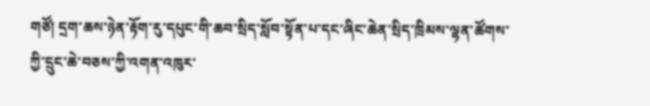གཙོ། དྲག་ཆས་ཉེན་རྟོག་རུ་དཔུང་གི་ཆབ་སྲིད་སློབ་སྟོན་པ་དང་ཞིང་ཆེན་སྲིད་ཁྲིམས་ལྷན་ཚོགས་ཀྱི་དྲུང་ཆེ་བཅས་ཀྱི་འགན་འཁུར་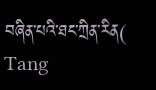བཞིན་པའི་ཐང་ཀྲིན་རིན( Tang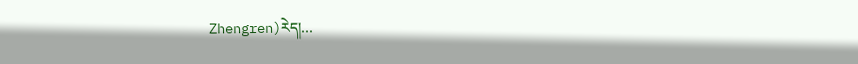Zhengren)རེད།…